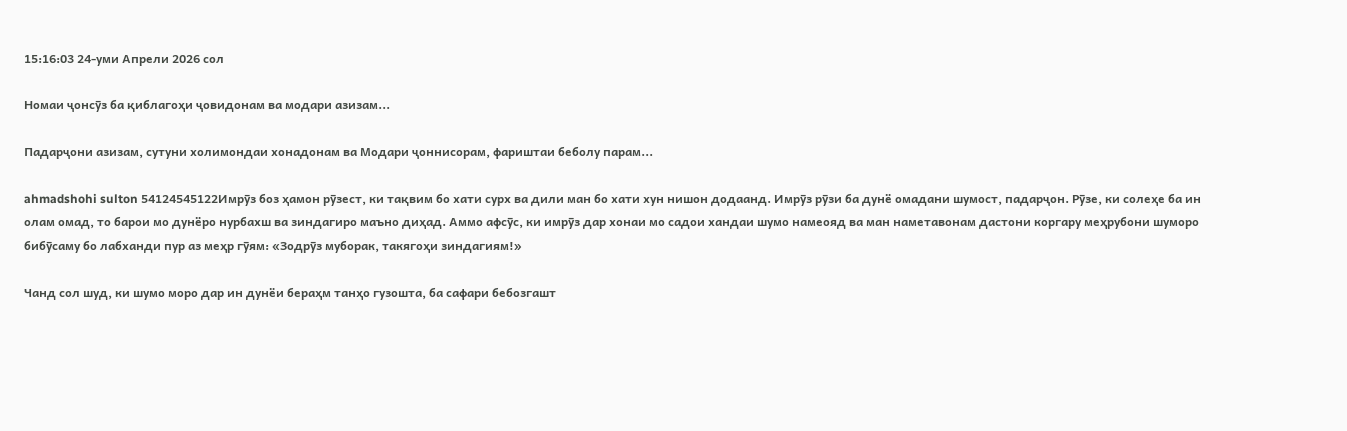15:16:03 24-уми Апрели 2026 сол

Номаи ҷонсӯз ба қиблагоҳи ҷовидонам ва модари азизам...

Падарҷони азизам, сутуни холимондаи хонадонам ва Модари ҷоннисорам, фариштаи беболу парам...

ahmadshohi sulton 54124545122Имрӯз боз ҳамон рӯзест, ки тақвим бо хати сурх ва дили ман бо хати хун нишон додаанд. Имрӯз рӯзи ба дунё омадани шумост, падарҷон. Рӯзе, ки солеҳе ба ин олам омад, то барои мо дунёро нурбахш ва зиндагиро маъно диҳад. Аммо афсӯс, ки имрӯз дар хонаи мо садои хандаи шумо намеояд ва ман наметавонам дастони коргару меҳрубони шуморо бибӯсаму бо лабханди пур аз меҳр гӯям: «Зодрӯз муборак, такягоҳи зиндагиям!»

Чанд сол шуд, ки шумо моро дар ин дунёи бераҳм танҳо гузошта, ба сафари бебозгашт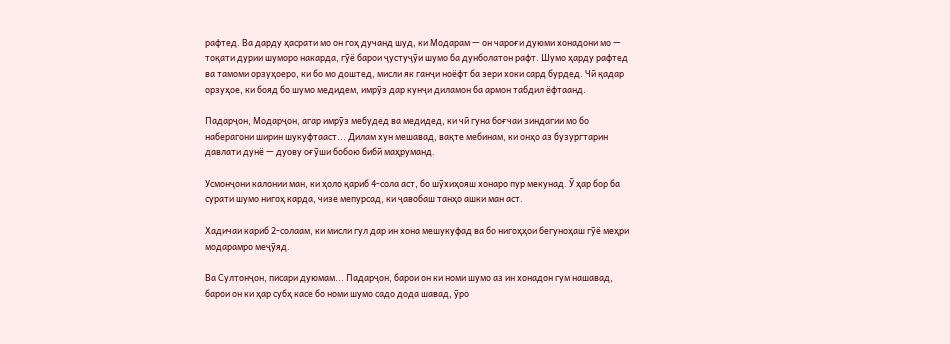рафтед. Ва дарду ҳасрати мо он гоҳ дучанд шуд, ки Модарам — он чароғи дуюми хонадони мо — тоқати дурии шуморо накарда, гӯё барои ҷустуҷӯи шумо ба дунболатон рафт. Шумо ҳарду рафтед ва тамоми орзуҳоеро, ки бо мо доштед, мисли як ганҷи ноёфт ба зери хоки сард бурдед. Чӣ қадар орзуҳое, ки бояд бо шумо медидем, имрӯз дар кунҷи диламон ба армон табдил ёфтаанд.

Падарҷон, Модарҷон, агар имрӯз мебудед ва медидед, ки чӣ гуна боғчаи зиндагии мо бо наберагони ширин шукуфтааст... Дилам хун мешавад, вақте мебинам, ки онҳо аз бузургтарин давлати дунё — дуову оғӯши бобою бибӣ маҳруманд.

Усмонҷони калонии ман, ки ҳоло қариб 4-сола аст, бо шӯхиҳояш хонаро пур мекунад. Ӯ ҳар бор ба сурати шумо нигоҳ карда, чизе мепурсад, ки ҷавобаш танҳо ашки ман аст.

Хадичаи кариб 2-солаам, ки мисли гул дар ин хона мешукуфад ва бо нигоҳҳои бегуноҳаш гӯё меҳри модарамро меҷӯяд.

Ва Султонҷон, писари дуюмам... Падарҷон, барои он ки номи шумо аз ин хонадон гум нашавад, барои он ки ҳар субҳ касе бо номи шумо садо дода шавад, ӯро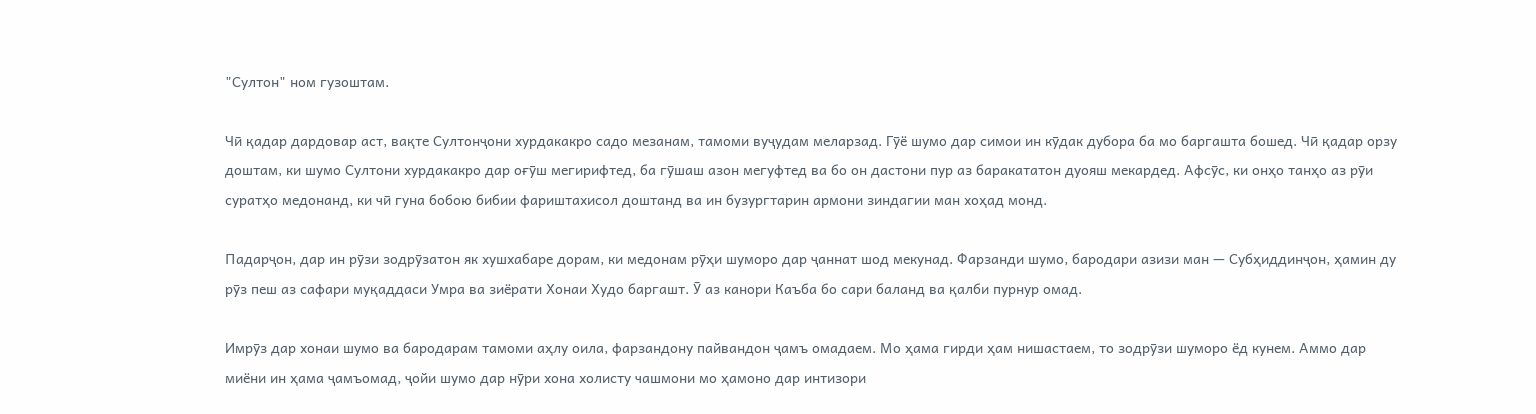"Султон" ном гузоштам.

Чӣ қадар дардовар аст, вақте Султонҷони хурдакакро садо мезанам, тамоми вуҷудам меларзад. Гӯё шумо дар симои ин кӯдак дубора ба мо баргашта бошед. Чӣ қадар орзу доштам, ки шумо Султони хурдакакро дар оғӯш мегирифтед, ба гӯшаш азон мегуфтед ва бо он дастони пур аз баракататон дуояш мекардед. Афсӯс, ки онҳо танҳо аз рӯи суратҳо медонанд, ки чӣ гуна бобою бибии фариштахисол доштанд ва ин бузургтарин армони зиндагии ман хоҳад монд.

Падарҷон, дар ин рӯзи зодрӯзатон як хушхабаре дорам, ки медонам рӯҳи шуморо дар ҷаннат шод мекунад. Фарзанди шумо, бародари азизи ман — Субҳиддинҷон, ҳамин ду рӯз пеш аз сафари муқаддаси Умра ва зиёрати Хонаи Худо баргашт. Ӯ аз канори Каъба бо сари баланд ва қалби пурнур омад.

Имрӯз дар хонаи шумо ва бародарам тамоми аҳлу оила, фарзандону пайвандон ҷамъ омадаем. Мо ҳама гирди ҳам нишастаем, то зодрӯзи шуморо ёд кунем. Аммо дар миёни ин ҳама ҷамъомад, ҷойи шумо дар нӯри хона холисту чашмони мо ҳамоно дар интизори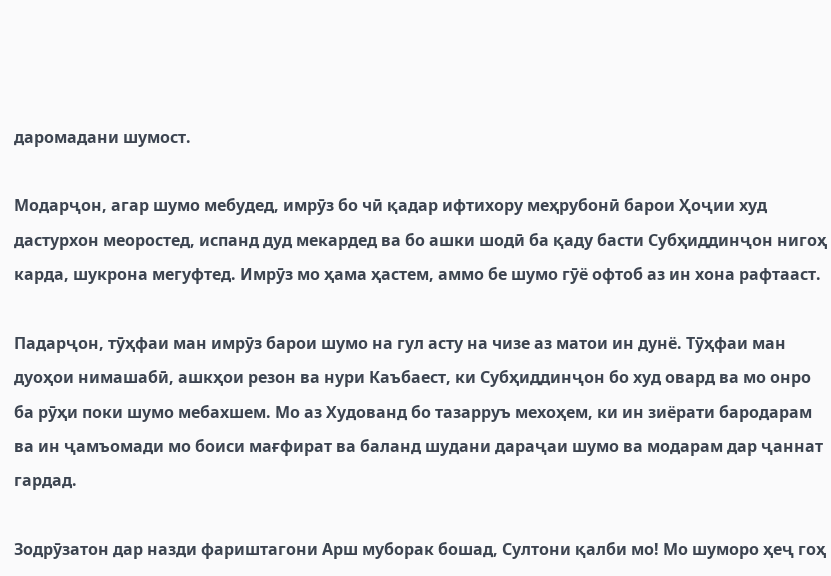даромадани шумост.

Модарҷон, агар шумо мебудед, имрӯз бо чӣ қадар ифтихору меҳрубонӣ барои Ҳоҷии худ дастурхон меоростед, испанд дуд мекардед ва бо ашки шодӣ ба қаду басти Субҳиддинҷон нигоҳ карда, шукрона мегуфтед. Имрӯз мо ҳама ҳастем, аммо бе шумо гӯё офтоб аз ин хона рафтааст.

Падарҷон, тӯҳфаи ман имрӯз барои шумо на гул асту на чизе аз матои ин дунё. Тӯҳфаи ман дуоҳои нимашабӣ, ашкҳои резон ва нури Каъбаест, ки Субҳиддинҷон бо худ овард ва мо онро ба рӯҳи поки шумо мебахшем. Мо аз Худованд бо тазарруъ мехоҳем, ки ин зиёрати бародарам ва ин ҷамъомади мо боиси мағфират ва баланд шудани дараҷаи шумо ва модарам дар ҷаннат гардад.

Зодрӯзатон дар назди фариштагони Арш муборак бошад, Султони қалби мо! Мо шуморо ҳеҷ гоҳ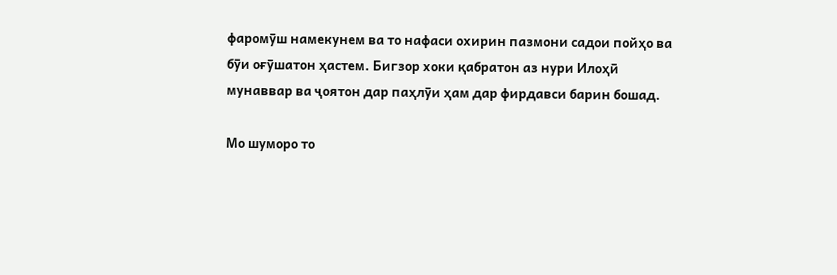фаромӯш намекунем ва то нафаси охирин пазмони садои пойҳо ва бӯи оғӯшатон ҳастем. Бигзор хоки қабратон аз нури Илоҳӣ мунаввар ва ҷоятон дар паҳлӯи ҳам дар фирдавси барин бошад.

Мо шуморо то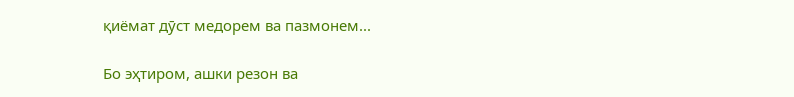қиёмат дӯст медорем ва пазмонем...

Бо эҳтиром, ашки резон ва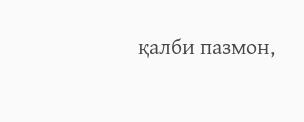қалби пазмон,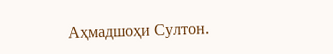Аҳмадшоҳи Султон.